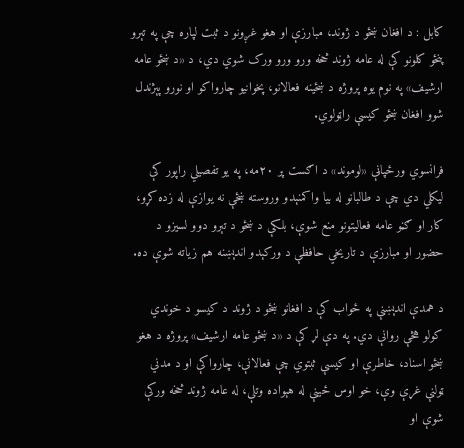کابل : د افغان ښځو د ژوند، مبارزې او هغو غږونو د ثبت لپاره چې په تېرو پنځو کلونو کې له عامه ژوند څخه ورو ورو ورک شوي دي، د «د ښځو عامه ارشیف» په نوم یوه پروژه د ښځینه فعالانو، پخوانیو چارواکو او نورو پېژندل شوو افغان ښځو کیسې راټولوي.

فرانسوي ورځپاڼې «لوموند» د اګست پر ۲۰مه، په یو تفصیلي راپور کې لیکلي دي چې د طالبانو له بیا واکمنېدو وروسته ښځې نه یوازې له زده‌ کړو، کار او ګڼو عامه فعالیتونو منع شوې، بلکې د ښځو د تېرو دوو لسیزو د حضور او مبارزې د تاریخي حافظې د ورکېدو اندېښنه هم زیاته شوې ده.

د همدې اندېښنې په ځواب کې د افغانو ښځو د ژوند د کیسو د خوندي کولو هڅې روانې دي. په دې لړ کې د «د ښځو عامه ارشیف» پروژه د هغو ښځو اسناد، خاطرې او کیسې ثبتوي چې فعالانې، چارواکې او د مدني ټولنې غړې وې، خو اوس ځینې له هېواده وتلې، له عامه ژوند څخه ورکې شوې او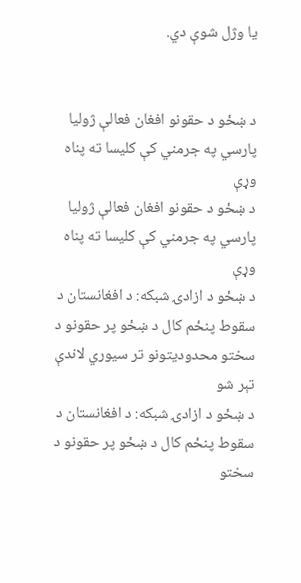یا وژل شوې دي.


د ښځو د حقونو افغان فعالې ژولیا پارسي په جرمني کې کلیسا ته پناه وړې
د ښځو د حقونو افغان فعالې ژولیا پارسي په جرمني کې کلیسا ته پناه وړې
د ښځو د ازادۍ شبکه: د افغانستان د سقوط پنځم کال د ښځو پر حقونو د سختو محدودیتونو تر سیوري لاندې تېر شو
د ښځو د ازادۍ شبکه: د افغانستان د سقوط پنځم کال د ښځو پر حقونو د سختو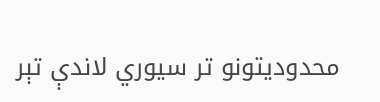محدودیتونو تر سیوري لاندې تېر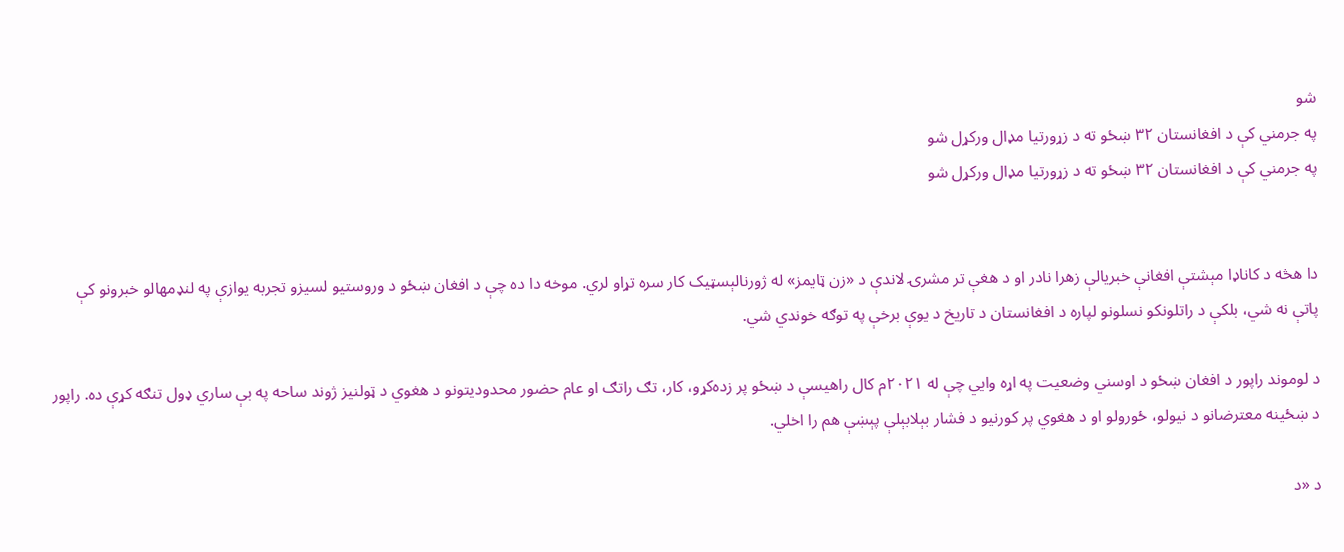شو
په جرمني کې د افغانستان ۳۲ ښځو ته د زړورتیا مډال ورکړل شو
په جرمني کې د افغانستان ۳۲ ښځو ته د زړورتیا مډال ورکړل شو


دا هڅه د کاناډا مېشتې افغانې خبریالې زهرا نادر او د هغې تر مشرۍ لاندې د «زن ټایمز» له ژورنالېسټیک کار سره تړاو لري. موخه دا ده چې د افغان ښځو د وروستیو لسیزو تجربه یوازې په لنډمهالو خبرونو کې پاتې نه شي، بلکې د راتلونکو نسلونو لپاره د افغانستان د تاریخ د یوې برخې په توګه خوندي شي.

د لوموند راپور د افغان ښځو د اوسني وضعیت په اړه وايي چې له ۲۰۲۱م کال راهیسې د ښځو پر زده‌کړو، کار، تګ راتګ او عام حضور محدودیتونو د هغوي د ټولنیز ژوند ساحه په بې‌ ساري ډول تنګه کړې ده. راپور د ښځینه معترضانو د نیولو، ځورولو او د هغوي پر کورنیو د فشار بېلابېلې پېښې هم را اخلي.

د «د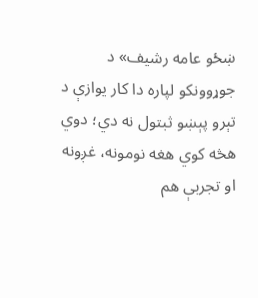ښځو عامه رشیف» د جوړوونکو لپاره دا کار یوازې د تېرو پېښو ثبتول نه دي؛ دوي هڅه کوي هغه نومونه، غږونه او تجربې هم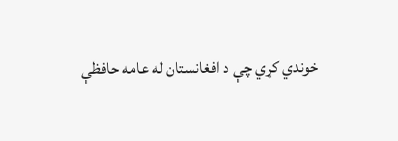خوندي کړي چې د افغانستان له عامه حافظې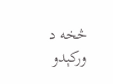څخه د ورکېدو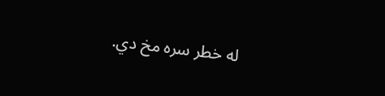له خطر سره مخ دي.